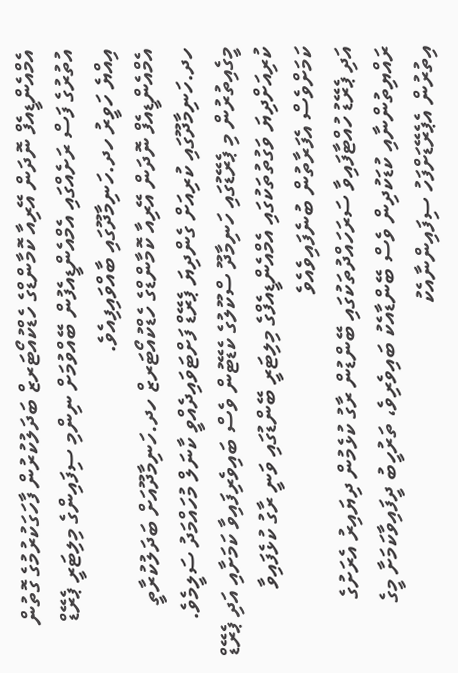އެމްއެންޑީއެފް ނޮދަން އޭރިއާ ކޮމާންޑްގެ ހެޑްކުއޯޓަރޒް ބަދަލުކުރުން ފާހަގަކުރުމުގެ ގޮތުން އުތުރުގެ ފަސް ރަށެއްގައި އެމްއެންޑީއެފުން ބޭއްވުމަށް ނިންމި ސިފައިންގެ މިލިޓަރީ ޕެރޭޑް އިއްޔެ ހަވީރު ހދ.ހަނިމާދޫގައި ބާއްވައިފިއެވެ.
އެމްއެންޑީއެފް ނޮދަން އޭރިއާ ކޮމާންޑްގެ ހެޑްކުއޯޓަރޒް ހދ.ހަނިމާދޫއަށް ބަދަލުކުރާތީ ހދ.ހަނިމާދޫގައި ކުރިއަށް ގެންދިޔަ ޕެރޭޑް ފަށްޓަވައިދެއްވީ ކާނަލް މުހައްމަދު ސަލީމެވެ.
މީގެއިތުރުން މި ޕެރޭޑުގައި ހަނިމާދޫ ސްކޫލުގެ ކެޑޭޓުން ވެސް ބައިވެރިފައިވާ ކަމަށާއި އަދި ޕެރޭޑް ކުރިއަށްދިޔަ ވަގުތުތަކުގައި އެމްއެންޑީއެފްގެ މިލިޓަރީ ބޭންޑުގައި ވަނީ ރާގު ކުޅެފައިވާ ކަމަށްވެސް އެފަރާތުން ބުނެފައިވެއެވެ
އަދި ޕެރޭޑު ހުއްޓާފައިވާ ސަރަހައްދުތަކުގައި ބޭންޑުން ރާގު ކުޅެމުން ދިޔައިރު އެރަށުގެ ރައްޔިތުންނާއި ކުޑަކުދިން ވެސް ބޭންޑާއެކު ބައިވެރިވެ، ތަރުހީބު ދީފައިވާކަމަށާ މީގެ އިތުރުން އެޕެރޭޑަށްފަހު ސިފައިންނާއެކު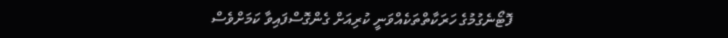ފޮޓޯނެގުމުގެ ހަރަކާތްތަކެއްވަނީ ކުރިއަށް ގެންގޮސްފައިވާ ކަމަށްވެސް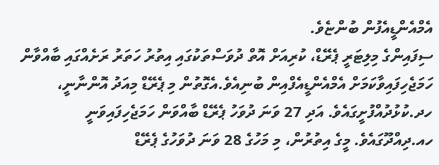އެމްއެންޑީއެފުން ބުންޏެވެ.
ސިފައިންގެ މިލިޓަރީ ޕެރޭޑް، ކުރިއަށް އޮތް ދުވަސްތަކުގައި އިތުރު ހަތަރު ރަށެއްގައި ބާއްވާން ހަމަޖެހިފައިވާކަމަށް އެމްއެންޑީއެފްއިން ބުނިއެވެ.އެގޮތުން މި ޕެރޭޑް މިއަދު އޮންނާނީ، ހދ.ކުޅުދުއްފުށީގައެވެ. އަދި 27 ވަނަ ދުވަހު ޕެރޭޑް ބާއްވަން ހަމަޖެހިފައިވަނީ ހއ.ދިއްދޫގައެވެ. މީގެ އިތުރުން، މި މަހުގެ 28 ވަނަ ދުވަހުގެ ޕެރޭޑް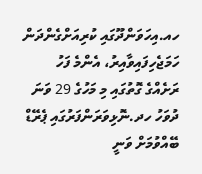ހއ.އިހަވަންދޫގައި ކުރިއަށްގެންދަން ހަމަޖެހިފައިވާއިރު، އެންމެ ފަހު ރަށެއްގެ ގޮތުގައި މި މަހުގެ 29 ވަނަ ދުވަހު ހދ.ނޮޅިވަރަންފަރުގައި ޕެރޭޑް ބޭއްވުމަށް ވަނީ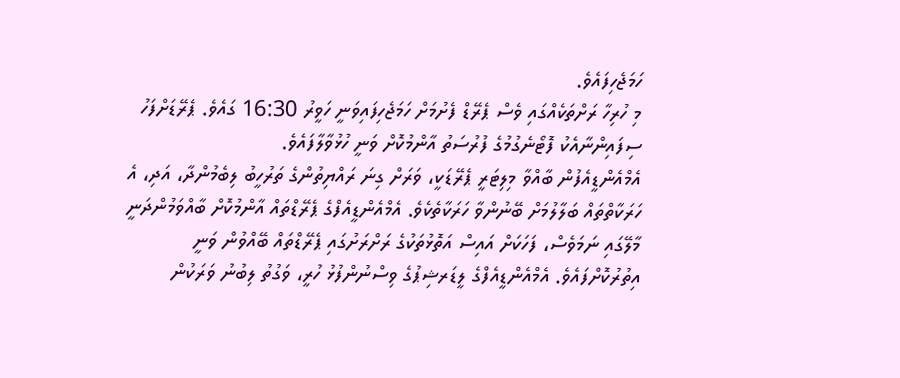ހަމަޖެހިފައެވެ.
މި ހުރިހާ ރަށްތަކެއްގައި ވެސް ޕެރޭޑް ފެށުމަށް ހަމަޖެހިފައިވަނީ ހަވީރު 16:30 ގައެވެ. ޕެރޭޑަށްފަހު ސިފައިންނާއެކު ފޮޓޯނެގުމުގެ ފުރުސަތު އާންމުކޮށް ވަނީ ހުޅުވާލާފައެވެ.
އެމްއެންޑީއެފުން ބާއްވާ މިލިޓަރީ ޕެރޭޑަކީ، ވަރަށް ގިނަ ރައްޔިތުންގެ ތަރުހީބު ލިބެމުންދާ، އަދި، އެ ހަރަކާތްތައް ބަލާލުމަށް ބޭނުންވާ ހަރަކާތެކެވެ. އެމްއެންޑީއެފްގެ ޕެރޭޑްތައް އާންމުކޮށް ބާއްވަމުންދަނީ މާލޭގައި ނަމަވެސް، ފަހަކަށް އައިސް އަތޮޅުތަކުގެ ރަށްރަށުގައި ޕެރޭޑްތައް ބޭއްވުން ވަނީ އިތުރުކޮށްފައެވެ. އެމްއެންޑީއެފްގެ ލީޑަރޝިޕުގެ ވިސްނުންފުޅު ހުރީ، ވަގުތު ލިބުނު ވަރަކުން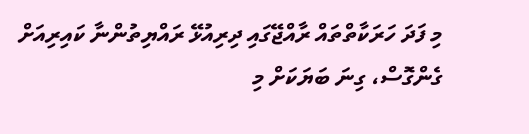މި ފަދަ ހަރަކާތްތައް ރާއްޖޭގައި ދިރިއުޅޭ ރައްޔިތުންނާ ކައިރިއަށް ގެންގޮސް، ގިނަ ބަޔަކަށް މި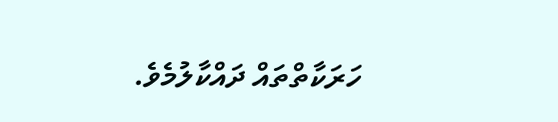ހަރަކާތްތައް ދައްކާލުމެވެ.